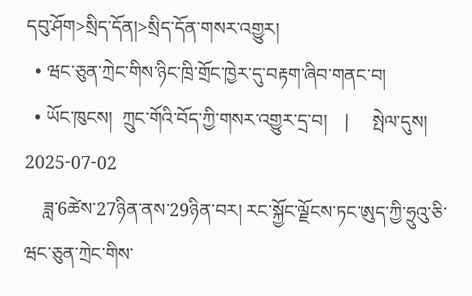དབུ་ཤོག>སྲིད་དོན།>སྲིད་དོན་གསར་འགྱུར།
  • ཝང་ཅུན་ཀྲེང་གིས་ཉིང་ཁྲི་གྲོང་ཁྱེར་དུ་བརྟག་ཞིབ་གནང་བ།
  • ཡོང་ཁུངས།  ཀྲུང་གོའི་བོད་ཀྱི་གསར་འགྱུར་དྲ་བ།    |     སྤེལ་དུས།  2025-07-02
    ཟླ་6ཚེས་27ཉིན་ནས་29ཉིན་བར། རང་སྐྱོང་ལྗོངས་ཏང་ཨུད་ཀྱི་ཧྲུའུ་ཅི་ཝང་ཅུན་ཀྲེང་གིས་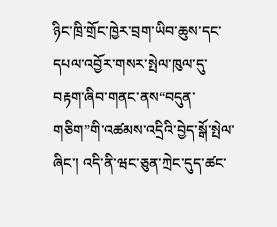ཉིང་ཁྲི་གྲོང་ཁྱེར་བྲག་ཡིབ་ཆུས་དང་དཔལ་འབྱོར་གསར་སྤེལ་ཁུལ་དུ་བརྟག་ཞིབ་གནང་ནས“བདུན་གཅིག”གི་འཚམས་འདྲིའི་བྱེད་སྒོ་སྤེལ་ཞིང་། འདི་ནི་ཝང་ཅུན་ཀྲེང་དུད་ཚང་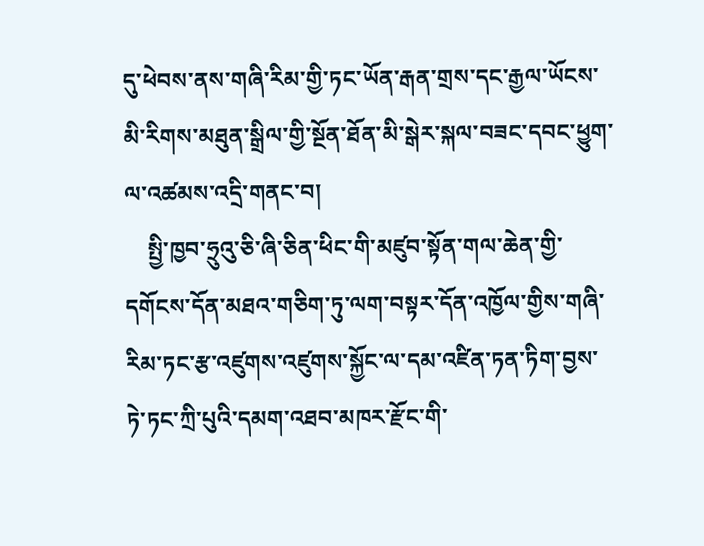དུ་ཕེབས་ནས་གཞི་རིམ་གྱི་ཏང་ཡོན་རྒན་གྲས་དང་རྒྱལ་ཡོངས་མི་རིགས་མཐུན་སྒྲིལ་གྱི་སྔོན་ཐོན་མི་སྒེར་སྐལ་བཟང་དབང་ཕྱུག་ལ་འཚམས་འདྲི་གནང་བ།
    སྤྱི་ཁྱབ་ཧྲུའུ་ཅི་ཞི་ཅིན་ཕིང་གི་མཛུབ་སྟོན་གལ་ཆེན་གྱི་དགོངས་དོན་མཐའ་གཅིག་ཏུ་ལག་བསྟར་དོན་འཁྱོལ་གྱིས་གཞི་རིམ་ཏང་རྩ་འཛུགས་འཛུགས་སྐྱོང་ལ་དམ་འཛིན་ཏན་ཏིག་བྱས་ཏེ་ཏང་ཀྲི་པུའི་དམག་འཐབ་མཁར་རྫོང་གི་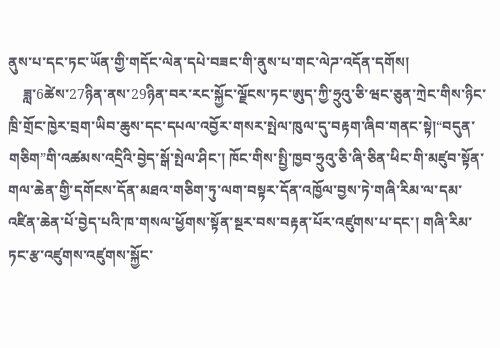ནུས་པ་དང་ཏང་ཡོན་གྱི་གདོང་ལེན་དཔེ་བཟང་གི་ནུས་པ་གང་ལེཌ་འདོན་དགོས།
    ཟླ་6ཚེས་27ཉིན་ནས་29ཉིན་བར་རང་སྐྱོང་ལྗོངས་ཏང་ཨུད་ཀྱི་ཧྲུའུ་ཅི་ཝང་ཅུན་ཀྲེང་གིས་ཉིང་ཁྲི་གྲོང་ཁྱེར་བྲག་ཡིབ་ཆུས་དང་དཔལ་འབྱོར་གསར་སྤེལ་ཁུལ་དུ་བརྟག་ཞིབ་གནང་སྟེ།“བདུན་གཅིག”གི་འཚམས་འདྲིའི་བྱེད་སྒོ་སྤེལ་ཤིང་། ཁོང་གིས་སྤྱི་ཁྱབ་ཧྲུའུ་ཅི་ཞི་ཅིན་ཕིང་གི་མཛུབ་སྟོན་གལ་ཆེན་གྱི་དགོངས་དོན་མཐའ་གཅིག་ཏུ་ལག་བསྟར་དོན་འཁྱོལ་བྱས་ཏེ་གཞི་རིམ་ལ་དམ་འཛིན་ཆེན་པོ་བྱེད་པའི་ཁ་གསལ་ཕྱོགས་སྟོན་སྔར་བས་བརྟན་པོར་འཛུགས་པ་དང་། གཞི་རིམ་ཏང་རྩ་འཛུགས་འཛུགས་སྐྱོང་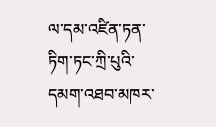ལ་དམ་འཛིན་ཏན་ཏིག་ཏང་ཀྲི་པུའི་དམག་འཐབ་མཁར་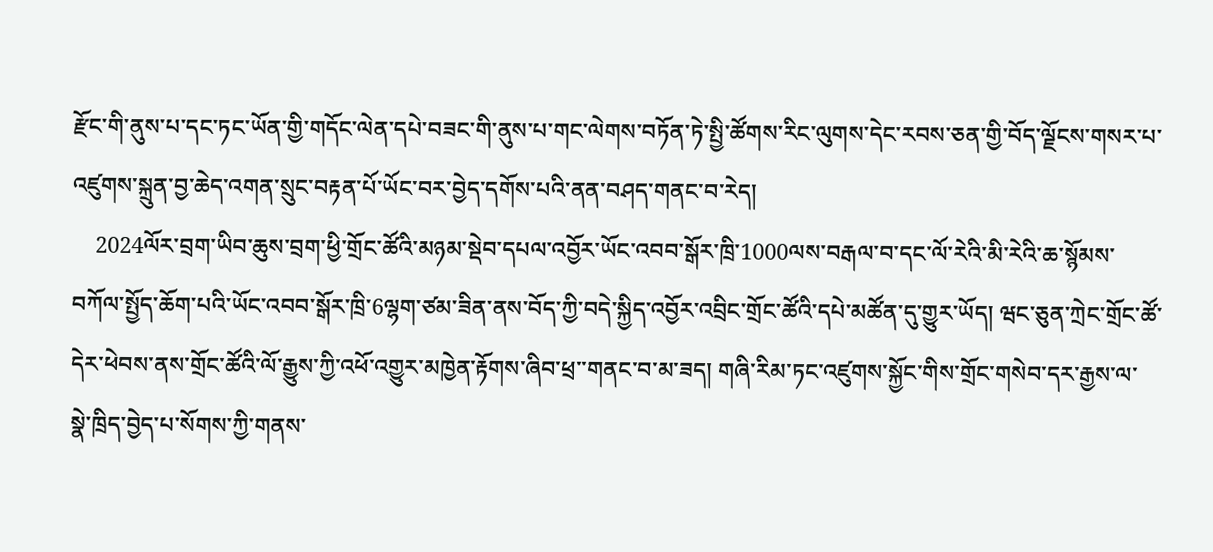རྫོང་གི་ནུས་པ་དང་ཏང་ཡོན་གྱི་གདོང་ལེན་དཔེ་བཟང་གི་ནུས་པ་གང་ལེགས་བཏོན་ཏེ་སྤྱི་ཚོགས་རིང་ལུགས་དེང་རབས་ཅན་གྱི་བོད་ལྗོངས་གསར་པ་འཛུགས་སྐྲུན་བྱ་ཆེད་འགན་སྲུང་བརྟན་པོ་ཡོང་བར་བྱེད་དགོས་པའི་ནན་བཤད་གནང་བ་རེད།
    2024ལོར་བྲག་ཡིབ་ཆུས་བྲག་ཕྱི་གྲོང་ཚོའི་མཉམ་སྡེབ་དཔལ་འབྱོར་ཡོང་འབབ་སྒོར་ཁྲི་1000ལས་བརྒལ་བ་དང་ལོ་རེའི་མི་རེའི་ཆ་སྙོམས་བཀོལ་སྤྱོད་ཆོག་པའི་ཡོང་འབབ་སྒོར་ཁྲི་6ལྷག་ཙམ་ཟིན་ནས་བོད་ཀྱི་བདེ་སྐྱིད་འབྱོར་འབྲིང་གྲོང་ཚོའི་དཔེ་མཚོན་དུ་གྱུར་ཡོད། ཝང་ཅུན་ཀྲེང་གྲོང་ཚོ་དེར་ཕེབས་ནས་གྲོང་ཚོའི་ལོ་རྒྱུས་ཀྱི་འཕོ་འགྱུར་མཁྱེན་རྟོགས་ཞིབ་ཕྲ་་གནང་བ་མ་ཟད། གཞི་རིམ་ཏང་འཛུགས་སྐྱོང་གིས་གྲོང་གསེབ་དར་རྒྱས་ལ་སྣེ་ཁྲིད་བྱེད་པ་སོགས་ཀྱི་གནས་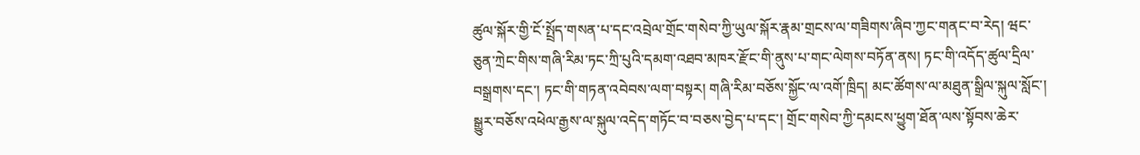ཚུལ་སྐོར་གྱི་ངོ་སྤྲོད་གསན་པ་དང་འབྲེལ་གྲོང་གསེབ་ཀྱི་ཡུལ་སྐོར་རྣམ་གྲངས་ལ་གཟིགས་ཞིབ་ཀྱང་གནང་བ་རེད། ཝང་ཅུན་ཀྲེང་གིས་གཞི་རིམ་ཏང་ཀྲི་པུའི་དམག་འཐབ་མཁར་རྫོང་གི་ནུས་པ་གང་ལེགས་བཏོན་ནས། ཏང་གི་འདོད་ཚུལ་དྲིལ་བསྒྲགས་དང་། ཏང་གི་གཏན་འབེབས་ལག་བསྟར། གཞི་རིམ་བཅོས་སྐྱོང་ལ་འགོ་ཁྲིད། མང་ཚོགས་ལ་མཐུན་སྒྲིལ་སྐུལ་སློང་། སྒྱུར་བཅོས་འཕེལ་རྒྱས་ལ་སྐུལ་འདེད་གཏོང་བ་བཅས་བྱེད་པ་དང་། གྲོང་གསེབ་ཀྱི་དམངས་ཕྱུག་ཐོན་ལས་སྟོབས་ཆེར་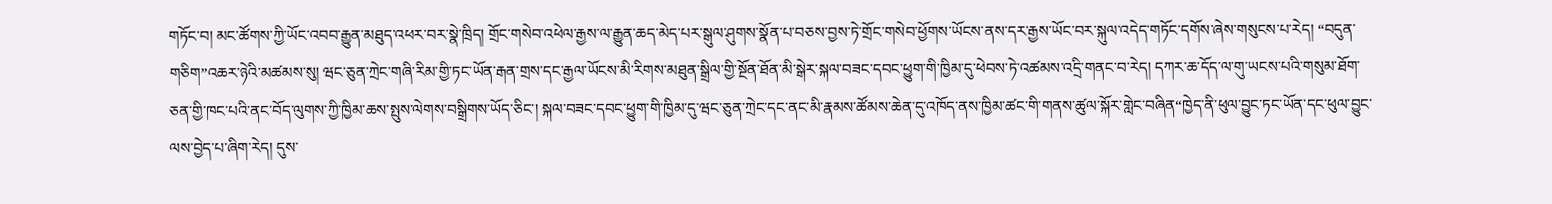གཏོང་བ། མང་ཚོགས་ཀྱི་ཡོང་འབབ་རྒྱུན་མཐུད་འཕར་བར་སྣེ་ཁྲིད། གྲོང་གསེབ་འཕེལ་རྒྱས་ལ་རྒྱུན་ཆད་མེད་པར་སྒུལ་ཤུགས་སྣོན་པ་བཅས་བྱས་ཏེ་གྲོང་གསེབ་ཕྱོགས་ཡོངས་ནས་དར་རྒྱས་ཡོང་བར་སྐུལ་འདེད་གཏོང་དགོས་ཞེས་གསུངས་པ་རེད། “བདུན་གཅིག”འཆར་ཉེའི་མཚམས་སུ། ཝང་ཅུན་ཀྲེང་གཞི་རིམ་གྱི་ཏང་ཡོན་རྒན་གྲས་དང་རྒྱལ་ཡོངས་མི་རིགས་མཐུན་སྒྲིལ་གྱི་སྔོན་ཐོན་མི་སྒེར་སྐལ་བཟང་དབང་ཕྱུག་གི་ཁྱིམ་དུ་ཕེབས་ཏེ་འཚམས་འདྲི་གནང་བ་རེད། དཀར་ཆ་དོད་ལ་གུ་ཡངས་པའི་གསུམ་ཐོག་ཅན་གྱི་ཁང་པའི་ནང་བོད་ལུགས་ཀྱི་ཁྱིམ་ཆས་སྤུས་ལེགས་བསྒྲིགས་ཡོད་ཅིང་། སྐལ་བཟང་དབང་ཕྱུག་གི་ཁྱིམ་དུ་ཝང་ཅུན་ཀྲེང་དང་ནང་མི་རྣམས་ཚོམས་ཆེན་དུ་འཁོད་ནས་ཁྱིམ་ཚང་གི་གནས་ཚུལ་སྐོར་གླེང་བཞིན“ཁྱེད་ནི་ཕུལ་བྱུང་ཏང་ཡོན་དང་ཕུལ་བྱུང་ལས་བྱེད་པ་ཞིག་རེད། དུས་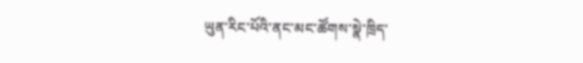ཡུན་རིང་པོའི་ནང་མང་ཚོགས་སྣེ་ཁྲིད་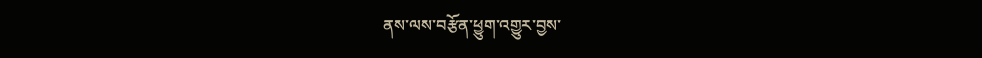ནས་ལས་བརྩོན་ཕྱུག་འགྱུར་བྱས་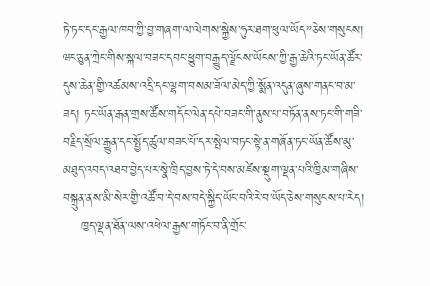ཏེ་ཏང་དང་རྒྱལ་ཁབ་ཀྱི་བྱ་གཞག་ལ་ལེགས་སྐྱེས་ཧུར་ཐག་ཕུལ་ཡོད”ཅེས་གསུངས། ཝང་ཅུན་ཀྲེང་གིས་སྐལ་བཟང་དབང་ཕྱུག་བརྒྱུད་ལྗོངས་ཡོངས་ཀྱི་རྒྱ་ཆེའི་ཏང་ཡོན་ཚོར་དུས་ཆེན་གྱི་འཚམས་འདྲི་དང་ལྷག་བསམ་ཟོལ་མེད་ཀྱི་སྨོན་འདུན་ཞུས་གནང་བ་མ་ཟད། ཏང་ཡོན་རྒན་གྲས་ཚོས་གདོང་ལེན་དཔེ་བཟང་གི་ནུས་པ་བཏོན་ནས་ཏང་གི་གཟི་བརྗིད་སྲོལ་རྒྱུན་དང་སྤྱོད་ཚུལ་བཟང་པོ་དར་སྤེལ་བཏང་སྟེ་ན་གཞོན་ཏང་ཡོན་ཚོས་མུ་མཐུད་འབད་འཐབ་བྱེད་པར་སྣེ་ཁྲིད་བྱས་ཏེ་དེ་བས་མཛེས་སྡུག་ལྡན་པའི་ཁྱིམ་གཞིས་བསྐྲུན་ནས་མི་སེར་གྱི་འཚོ་བ་དེ་བས་བདེ་སྐྱིད་ཡོང་བའི་རེ་བ་ཡོད་ཅེས་གསུངས་པ་རེད།
    ཁྱད་ལྡན་ཐོན་ལས་འཕེལ་རྒྱས་གཏོང་བ་ནི་གྲོང་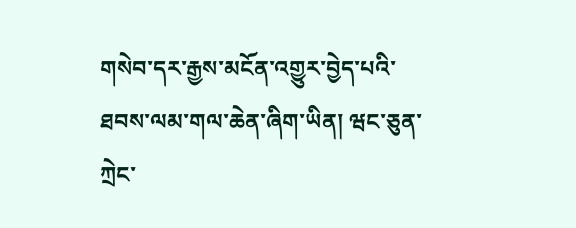གསེབ་དར་རྒྱས་མངོན་འགྱུར་བྱེད་པའི་ཐབས་ལམ་གལ་ཆེན་ཞིག་ཡིན། ཝང་ཅུན་ཀྲེང་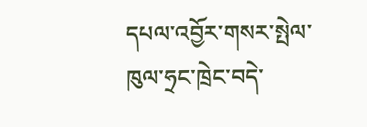དཔལ་འབྱོར་གསར་སྤེལ་ཁུལ་ཧྲང་ཁྲེང་བདེ་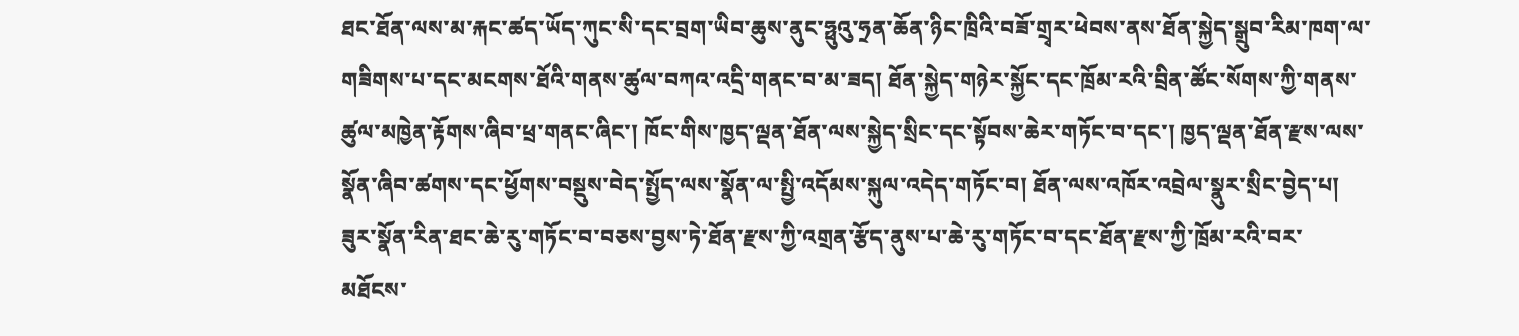ཐང་ཐོན་ལས་མ་རྐང་ཚད་ཡོད་ཀུང་སི་དང་བྲག་ཡིབ་ཆུས་ནུང་ཧྥུའུ་ཧྲན་ཆོན་ཉིང་ཁྲིའི་བཟོ་གྲྭར་ཕེབས་ནས་ཐོན་སྐྱེད་སྒྲུབ་རིམ་ཁག་ལ་གཟིགས་པ་དང་མངགས་ཐོའི་གནས་ཚུལ་བཀའ་འདྲི་གནང་བ་མ་ཟད། ཐོན་སྐྱེད་གཉེར་སྐྱོང་དང་ཁྲོམ་རའི་བྲིན་ཚོང་སོགས་ཀྱི་གནས་ཚུལ་མཁྱེན་རྟོགས་ཞིབ་ཕྲ་གནང་ཞིང་། ཁོང་གིས་ཁྱད་ལྡན་ཐོན་ལས་སྐྱེད་སྲིང་དང་སྟོབས་ཆེར་གཏོང་བ་དང་། ཁྱད་ལྡན་ཐོན་རྫས་ལས་སྣོན་ཞིབ་ཚགས་དང་ཕྱོགས་བསྡུས་བེད་སྤྱོད་ལས་སྣོན་ལ་སྤྱི་འདོམས་སྐུལ་འདེད་གཏོང་བ། ཐོན་ལས་འཁོར་འབྲེལ་སྣུར་སྲིང་བྱེད་པ། ཟུར་སྣོན་རིན་ཐང་ཆེ་རུ་གཏོང་བ་བཅས་བྱས་ཏེ་ཐོན་རྫས་ཀྱི་འགྲན་རྩོད་ནུས་པ་ཆེ་རུ་གཏོང་བ་དང་ཐོན་རྫས་ཀྱི་ཁྲོམ་རའི་བར་མཐོངས་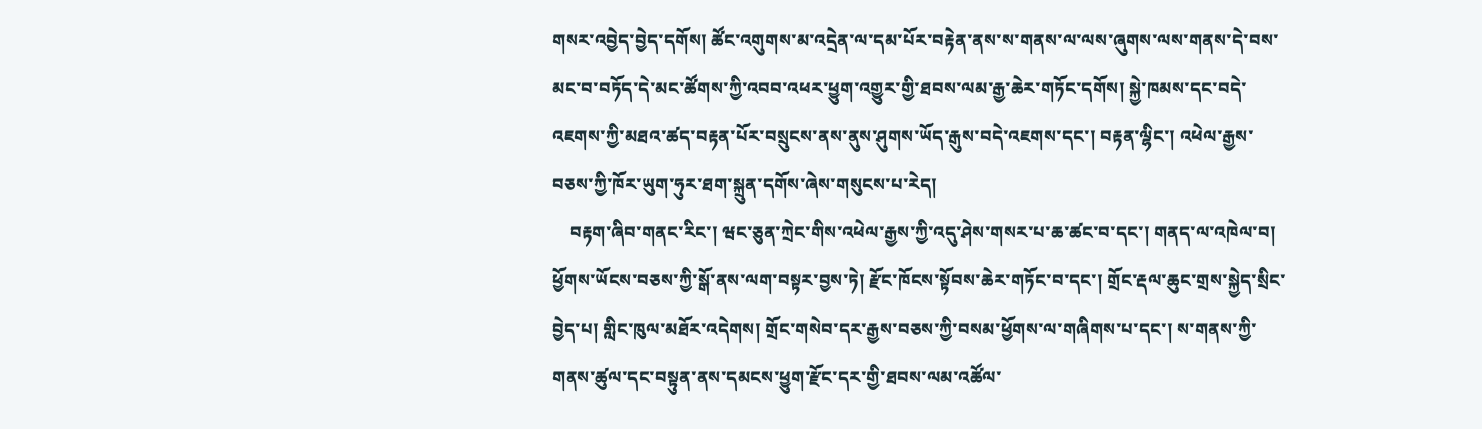གསར་འབྱེད་བྱེད་དགོས། ཚོང་འགུགས་མ་འདྲེན་ལ་དམ་པོར་བརྟེན་ནས་ས་གནས་ལ་ལས་ཞུགས་ལས་གནས་དེ་བས་མང་བ་བཏོད་དེ་མང་ཚོགས་ཀྱི་འབབ་འཕར་ཕྱུག་འགྱུར་གྱི་ཐབས་ལམ་རྒྱ་ཆེར་གཏོང་དགོས། སྐྱེ་ཁམས་དང་བདེ་འཇགས་ཀྱི་མཐའ་ཚད་བརྟན་པོར་བསྲུངས་ནས་ནུས་ཤུགས་ཡོད་རྒུས་བདེ་འཇགས་དང་། བརྟན་ལྷིང་། འཕེལ་རྒྱས་བཅས་ཀྱི་ཁོར་ཡུག་ཧུར་ཐག་སྐྲུན་དགོས་ཞེས་གསུངས་པ་རེད།
    བརྟག་ཞིབ་གནང་རིང་། ཝང་ཅུན་ཀྲེང་གིས་འཕེལ་རྒྱས་ཀྱི་འདུ་ཤེས་གསར་པ་ཆ་ཚང་བ་དང་། གནད་ལ་འཁེལ་བ། ཕྱོགས་ཡོངས་བཅས་ཀྱི་སྒོ་ནས་ལག་བསྟར་བྱས་ཏེ། རྫོང་ཁོངས་སྟོབས་ཆེར་གཏོང་བ་དང་། གྲོང་རྡལ་ཆུང་གྲས་སྐྱེད་སྲིང་བྱེད་པ། གླིང་ཁུལ་མཐོར་འདེགས། གྲོང་གསེབ་དར་རྒྱས་བཅས་ཀྱི་བསམ་ཕྱོགས་ལ་གཞིགས་པ་དང་། ས་གནས་ཀྱི་གནས་ཚུལ་དང་བསྟུན་ནས་དམངས་ཕྱུག་རྫོང་དར་གྱི་ཐབས་ལམ་འཚོལ་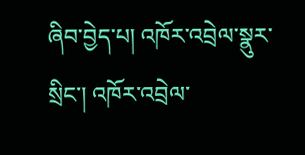ཞིབ་བྱེད་པ། འཁོར་འབྲེལ་སྣུར་སྲིང་། འཁོར་འབྲེལ་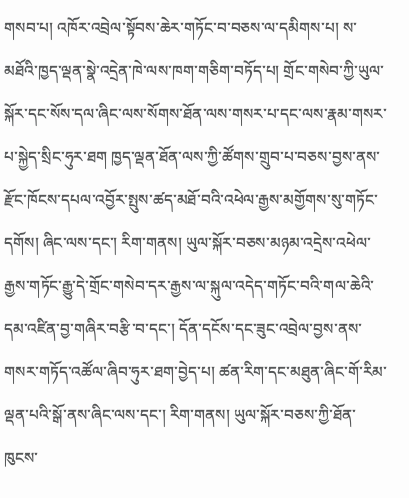གསབ་པ། འཁོར་འབྲེལ་སྟོབས་ཆེར་གཏོང་བ་བཅས་ལ་དམིགས་པ། ས་མཐོའི་ཁྱད་ལྡན་སྣེ་འདྲེན་ཁེ་ལས་ཁག་གཅིག་བཏོད་པ། གྲོང་གསེབ་ཀྱི་ཡུལ་སྐོར་དང་སོས་དལ་ཞིང་ལས་སོགས་ཐོན་ལས་གསར་པ་དང་ལས་རྣམ་གསར་པ་སྐྱེད་སྲིང་ཧུར་ཐག ཁྱད་ལྡན་ཐོན་ལས་ཀྱི་ཚོགས་གྲུབ་པ་བཅས་བྱས་ནས་རྫོང་ཁོངས་དཔལ་འབྱོར་སྤུས་ཚད་མཐོ་བའི་འཕེལ་རྒྱས་མགྱོགས་སུ་གཏོང་དགོས། ཞིང་ལས་དང་། རིག་གནས། ཡུལ་སྐོར་བཅས་མཉམ་འདྲེས་འཕེལ་རྒྱས་གཏོང་རྒྱུ་དེ་གྲོང་གསེབ་དར་རྒྱས་ལ་སྐུལ་འདེད་གཏོང་བའི་གལ་ཆེའི་དམ་འཛིན་བྱ་གཞིར་བརྩི་བ་དང་། དོན་དངོས་དང་ཟུང་འབྲེལ་བྱས་ནས་གསར་གཏོད་འཚོལ་ཞིབ་ཧུར་ཐག་བྱེད་པ། ཚན་རིག་དང་མཐུན་ཞིང་གོ་རིམ་ལྡན་པའི་སྒོ་ནས་ཞིང་ལས་དང་། རིག་གནས། ཡུལ་སྐོར་བཅས་ཀྱི་ཐོན་ཁུངས་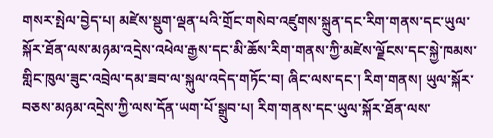གསར་སྤེལ་བྱེད་པ། མཛེས་སྡུག་ལྡན་པའི་གྲོང་གསེབ་འཛུགས་སྐྲུན་དང་རིག་གནས་དང་ཡུལ་སྐོར་ཐོན་ལས་མཉམ་འདྲེས་འཕེལ་རྒྱས་དང་མི་ཆོས་རིག་གནས་ཀྱི་མཛེས་ལྗོངས་དང་སྐྱེ་ཁམས་གླིང་ཁུལ་ཟུང་འབྲེལ་དམ་ཟབ་ལ་སྐུལ་འདེད་གཏོང་བ། ཞིང་ལས་དང་། རིག་གནས། ཡུལ་སྐོར་བཅས་མཉམ་འདྲེས་ཀྱི་ལས་དོན་ཡག་པོ་སྒྲུབ་པ། རིག་གནས་དང་ཡུལ་སྐོར་ཐོན་ལས་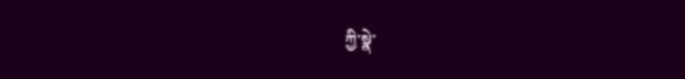ཀྱི་སྣེ་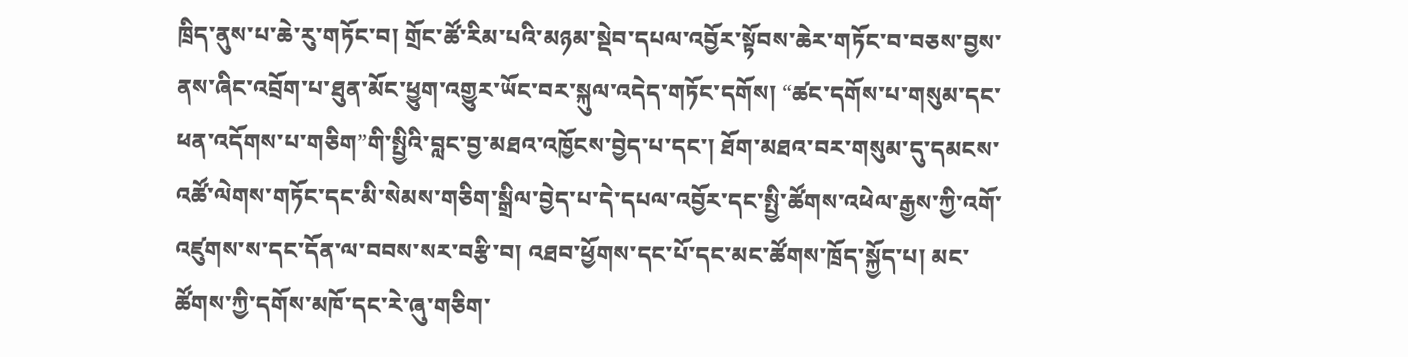ཁྲིད་ནུས་པ་ཆེ་རུ་གཏོང་བ། གྲོང་ཚོ་རིམ་པའི་མཉམ་སྡེབ་དཔལ་འབྱོར་སྟོབས་ཆེར་གཏོང་བ་བཅས་བྱས་ནས་ཞིང་འབྲོག་པ་ཐུན་མོང་ཕྱུག་འགྱུར་ཡོང་བར་སྐུལ་འདེད་གཏོང་དགོས། “ཚང་དགོས་པ་གསུམ་དང་ཕན་འདོགས་པ་གཅིག”གི་སྤྱིའི་བླང་བྱ་མཐའ་འཁྱོངས་བྱེད་པ་དང་། ཐོག་མཐའ་བར་གསུམ་དུ་དམངས་འཚོ་ལེགས་གཏོང་དང་མི་སེམས་གཅིག་སྒྲིལ་བྱེད་པ་དེ་དཔལ་འབྱོར་དང་སྤྱི་ཚོགས་འཕེལ་རྒྱས་ཀྱི་འགོ་འཛུགས་ས་དང་དོན་ལ་བབས་སར་བརྩི་བ། འཐབ་ཕྱོགས་དང་པོ་དང་མང་ཚོགས་ཁྲོད་སྐྱོད་པ། མང་ཚོགས་ཀྱི་དགོས་མཁོ་དང་རེ་ཞུ་གཅིག་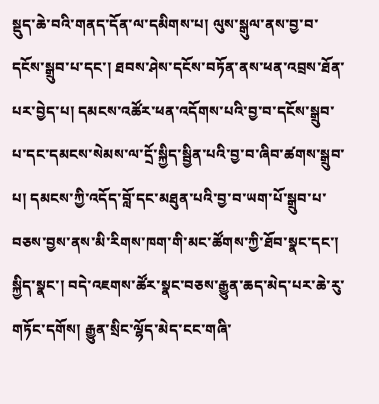སྡུད་ཆེ་བའི་གནད་དོན་ལ་དམིགས་པ། ལུས་སྒུལ་ནས་བྱ་བ་དངོས་སྒྲུབ་པ་དང་། ཐབས་ཤེས་དངོས་བཏོན་ནས་ཕན་འབྲས་ཐོན་པར་བྱེད་པ། དམངས་འཚོར་ཕན་འདོགས་པའི་བྱ་བ་དངོས་སྒྲུབ་པ་དང་དམངས་སེམས་ལ་དྲོ་སྐྱིད་སྦྱིན་པའི་བྱ་བ་ཞིབ་ཚགས་སྒྲུབ་པ། དམངས་ཀྱི་འདོད་བློ་དང་མཐུན་པའི་བྱ་བ་ཡག་པོ་སྒྲུབ་པ་བཅས་བྱས་ནས་མི་རིགས་ཁག་གི་མང་ཚོགས་ཀྱི་ཐོབ་སྣང་དང་། སྐྱིད་སྣང་། བདེ་འཇགས་ཚོར་སྣང་བཅས་རྒྱུན་ཆད་མེད་པར་ཆེ་རུ་གཏོང་དགོས། རྒྱུན་སྲིང་ལྷོད་མེད་ངང་གཞི་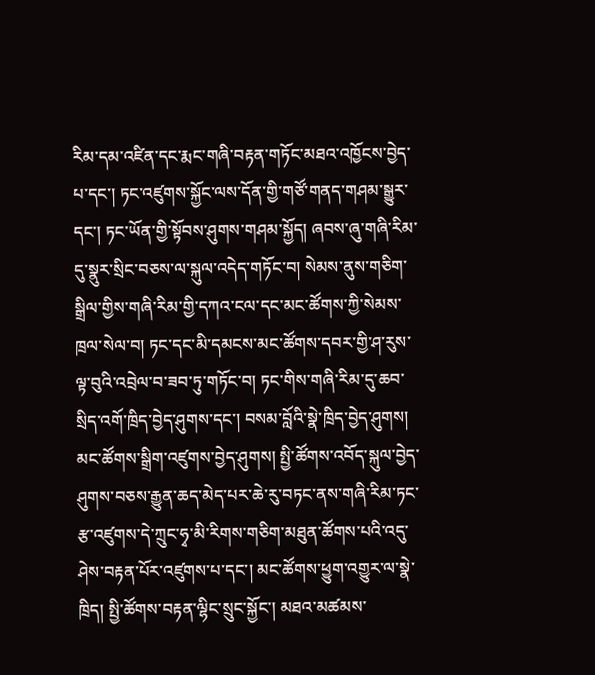རིམ་དམ་འཛིན་དང་རྨང་གཞི་བརྟན་གཏོང་མཐའ་འཁྱོངས་བྱེད་པ་དང་། ཏང་འཛུགས་སྐྱོང་ལས་དོན་གྱི་གཙོ་གནད་གཤམ་སྒྱུར་དང་། ཏང་ཡོན་གྱི་སྟོབས་ཤུགས་གཤམ་སྐྱོད། ཞབས་ཞུ་གཞི་རིམ་དུ་སྣུར་སྲིང་བཅས་ལ་སྐུལ་འདེད་གཏོང་བ། སེམས་ནུས་གཅིག་སྒྲིལ་གྱིས་གཞི་རིམ་གྱི་དཀའ་ངལ་དང་མང་ཚོགས་ཀྱི་སེམས་ཁྲལ་སེལ་བ། ཏང་དང་མི་དམངས་མང་ཚོགས་དབར་གྱི་ཤ་རུས་ལྟ་བུའི་འབྲེལ་བ་ཟབ་ཏུ་གཏོང་བ། ཏང་གིས་གཞི་རིམ་དུ་ཆབ་སྲིད་འགོ་ཁྲིད་བྱེད་ཤུགས་དང་། བསམ་བློའི་སྣེ་ཁྲིད་བྱེད་ཤུགས། མང་ཚོགས་སྒྲིག་འཛུགས་བྱེད་ཤུགས། སྤྱི་ཚོགས་འབོད་སྐུལ་བྱེད་ཤུགས་བཅས་རྒྱུན་ཆད་མེད་པར་ཆེ་རུ་བཏང་ནས་གཞི་རིམ་ཏང་རྩ་འཛུགས་དེ་ཀྲུང་ཧྭ་མི་རིགས་གཅིག་མཐུན་ཚོགས་པའི་འདུ་ཤེས་བརྟན་པོར་འཛུགས་པ་དང་། མང་ཚོགས་ཕྱུག་འགྱུར་ལ་སྣེ་ཁྲིད། སྤྱི་ཚོགས་བརྟན་ལྷིང་སྲུང་སྐྱོང་། མཐའ་མཚམས་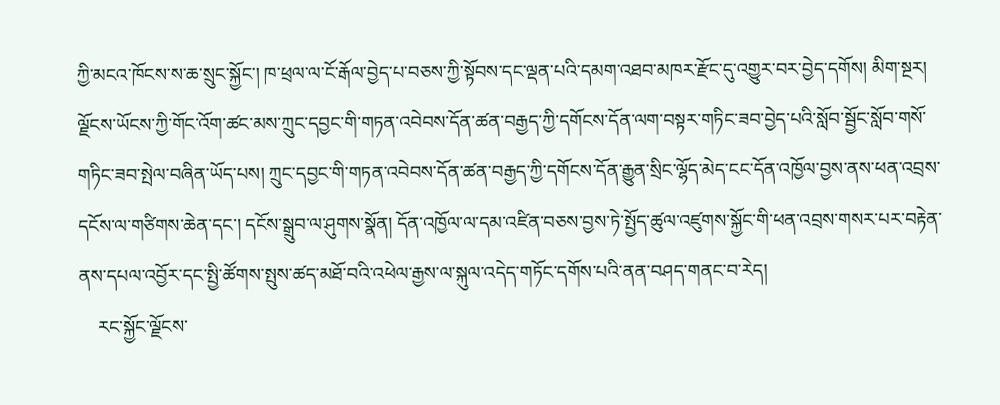ཀྱི་མངའ་ཁོངས་ས་ཆ་སྲུང་སྐྱོང་། ཁ་ཕྲལ་ལ་ངོ་རྒོལ་བྱེད་པ་བཅས་ཀྱི་སྟོབས་དང་ལྡན་པའི་དམག་འཐབ་མཁར་རྫོང་དུ་འགྱུར་བར་བྱེད་དགོས། མིག་སྔར། ལྗོངས་ཡོངས་ཀྱི་གོང་འོག་ཚང་མས་ཀྲུང་དབྱང་གི་གཏན་འབེབས་དོན་ཚན་བརྒྱད་ཀྱི་དགོངས་དོན་ལག་བསྟར་གཏིང་ཟབ་བྱེད་པའི་སློབ་སྦྱོང་སློབ་གསོ་གཏིང་ཟབ་སྤེལ་བཞིན་ཡོད་པས། ཀྲུང་དབྱང་གི་གཏན་འབེབས་དོན་ཚན་བརྒྱད་ཀྱི་དགོངས་དོན་རྒྱུན་སྲིང་ལྷོད་མེད་ངང་དོན་འཁྱོལ་བྱས་ནས་ཕན་འབྲས་དངོས་ལ་གཙིགས་ཆེན་དང་། དངོས་སྒྲུབ་ལ་ཤུགས་སྣོན། དོན་འཁྱོལ་ལ་དམ་འཛིན་བཅས་བྱས་ཏེ་སྤྱོད་ཚུལ་འཛུགས་སྐྱོང་གི་ཕན་འབྲས་གསར་པར་བརྟེན་ནས་དཔལ་འབྱོར་དང་སྤྱི་ཚོགས་སྤུས་ཚད་མཐོ་བའི་འཕེལ་རྒྱས་ལ་སྐུལ་འདེད་གཏོང་དགོས་པའི་ནན་བཤད་གནང་བ་རེད།
    རང་སྐྱོང་ལྗོངས་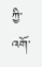ཀྱི་འགོ་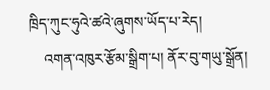ཁྲིད་ཀུང་ཧུའེ་ཚའེ་ཞུགས་ཡོད་པ་རེད།
    འགན་འཁུར་རྩོམ་སྒྲིག་པ། ནོར་བུ་གཡུ་སྒྲོན།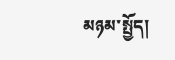མཉམ་སྤྱོད།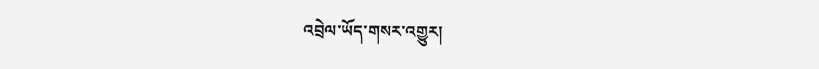འབྲེལ་ཡོད་གསར་འགྱུར།